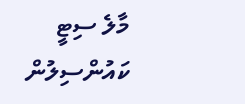މާލެ ސިޓީ ކައުންސިލުން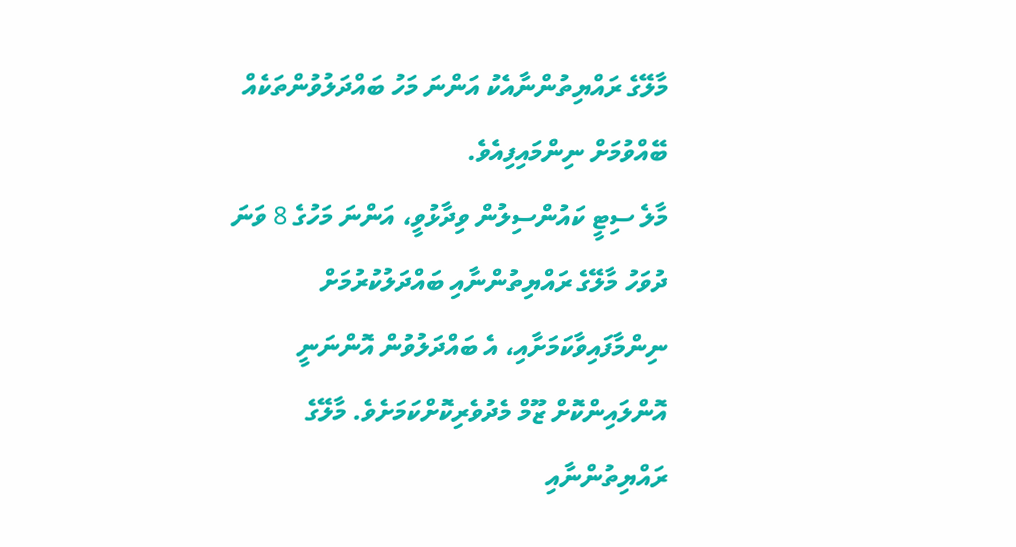މާލޭގެ ރައްޔިތުންނާއެކު އަންނަ މަހު ބައްދަލުވުންތަކެއް ބޭއްވުމަށް ނިންމައިފިއެވެ.
މާލެ ސިޓީ ކައުންސިލުން ވިދާޅުވީ، އަންނަ މަހުގެ 8 ވަނަ ދުވަހު މާލޭގެ ރައްޔިތުންނާއި ބައްދަލުކުރުމަށް ނިންމާފައިވާކަމަށާއި، އެ ބައްދަލުވުން އޮންނަނީ އޮންލައިންކޮށް ޒޫމް މެދުވެރިކޮށްކަމަށެވެ. މާލޭގެ ރައްޔިތުންނާއި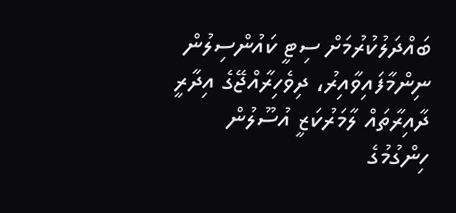ބައްދަލުކުރުމަށް ސިޓީ ކައުންސިލުން ނިންމާފައިވާއިރު، ދިވެހިރާއްޖޭގެ އިދާރީ ދާއިރާތައް ލާމަރުކަޒީ އުސޫލުން ހިންގުމުގެ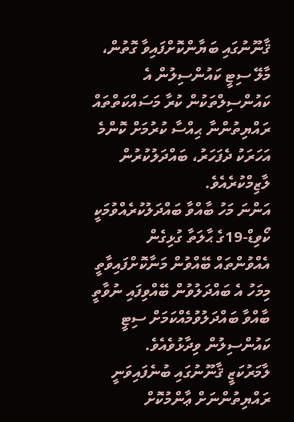ޤާނޫނުގައި ބަޔާންކޮށްފައިވާ ގޮތުން، މާލޭ ސިޓީ ކައުންސިލުން އެ ކައުންސިލްތަކުން ކުރާ މަސައްކަތްތައް ރައްޔިތުންނާ ޙިއްސާ ކުރުމަށް ކޮންމެ އަހަރަކު ދެފަހަރު، ބައްދަލުކުރުން ލާޒިމްކުރެއެވެ.
އަންނަ މަހު ބާއްވާ ބައްދަލުކުރެއްވުމަކީ ކޯވިޑް-19ގެ ޙާލަތާ ގުޅިގެން އެއްވުންތައް ބޭއްވުން މަނާކޮށްފައިވާތީ މިމަހު އެ ބައްދަލުވުން ބޭއްވިފައި ނުވާތީ ބާއްވާ ބައްދަލުވުމެއްކަމަށް ސިޓީ ކައުންސިލުން ވިދާޅުވެއެވެ.
ލާމަރުކަޒީ ޤާނޫނުގައި ބުނެފައިވަނީ ރައްޔިތުންނަށް ޢާންމުކޮށް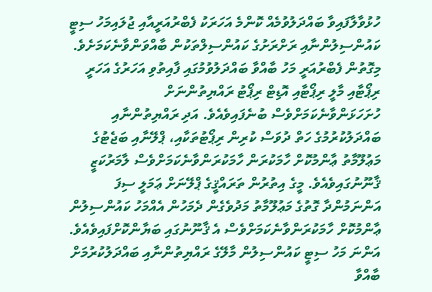ހުޅުވާލާފައިވާ ބައްދަލުވުމެއް ކޮންމެ އަހަރަކު ފެބްރުއަރީއާއި ޖުލައިމަހު ސިޓީ ކައުންސިލުންނާއި ރަށްރަށުގެ ކައުންސިލްތަކުން ބާއްވަންވާނެކަމަށެވެ. މިގޮތުން ފެބްރުއަރީ މަހު ބާއްވާ ބައްދަލުވުމުގައި ފާއިތުވި އަހަރުގެ އަހަރީ ރިޕޯޓާއި މާލީ ރިޕޯޓާއި އޮޑިޓް ރިޕޯޓު ރައްޔިތުންނަށް ހުށަހަޅަންވާނެކަމަށްވެސް ބުނެފައިވެއެވެ. އަދި ރައްޔިތުންނާއި ބައްދަލުކުރުމުގެ ހަތް ދުވަސް ކުރިން ރިޕޯޓުތަކާއި، ޕްލޭނާއި ބަޖެޓުގެ މަޢުލޫމާތު ޢާންމުކޮށް ހާމަކުރަން ހާމަކުރަންވާނެކަމަށްވެސް ލާމަރުކަޒީ ޤާނޫނުގައިވެއެވެ. މީގެ އިތުރުން ތަރައްޤީގެ ޕްލޭނަށް ޢަމަލީ ސިފަ އަންނަމުންދާ ގޮތުގެ މަޢުލޫމާތު މަދުވެގެން ދެމަހުން އެއްމަހު ކައުންސިލުން ޢާންމުކޮށް ހާމަކުރަންވާނެކަމަށްވެސް އެ ޤާނޫނުގައި ބަޔާންކޮށްފައިވެއެވެ.
އަންނަ މަހު ސިޓީ ކައުންސިލުން މާލޭގެ ރައްޔިތުންނާއި ބައްދަލުކުރުމަށް ބާއްވާ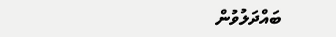ބައްދަލުވުން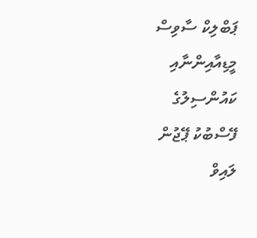ޕަބްލިކް ސާވިސް މީޑިއާއިންނާއި ކައުންސިލުގެ ފޭސްބުކު ޕޭޖުން ލައިވް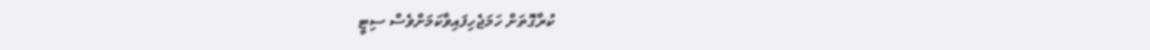ކުރާގޮތަށް ހަމަޖެހިފައިވާކަމަށްވެސް ސިޓީ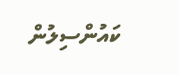ކައުންސިލުން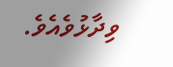ވިދާޅުވެއެވެ.